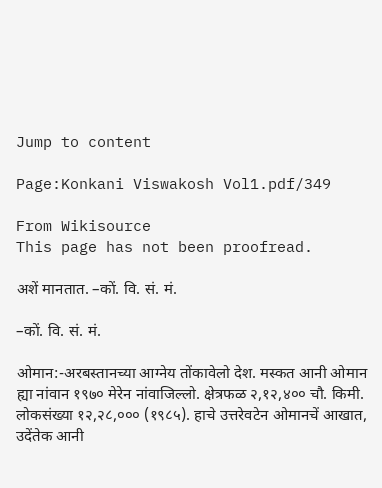Jump to content

Page:Konkani Viswakosh Vol1.pdf/349

From Wikisource
This page has not been proofread.

अशें मानतात. –कों. वि. सं. मं.

–कों. वि. सं. मं.

ओमान:-अरबस्तानच्या आग्नेय तोंकावेलो देश. मस्कत आनी ओमान ह्या नांवान १९७० मेरेन नांवाजिल्लो. क्षेत्रफळ २,१२,४०० चौ. किमी. लोकसंख्या १२,२८,००० (१९८५). हाचे उत्तरेवटेन ओमानचें आखात, उदेंतेक आनी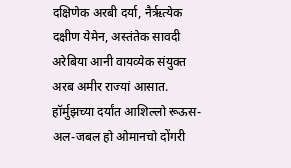दक्षिणेक अरबी दर्या, नैर्ऋत्येक दक्षीण येमेन, अस्तंतेक सावदी अरेबिया आनी वायव्येक संयुक्त अरब अमीर राज्यां आसात. हॉर्मुझच्या दर्यांत आशिल्लो रूऊस-अल-जबल हो ओमानचो दोंगरी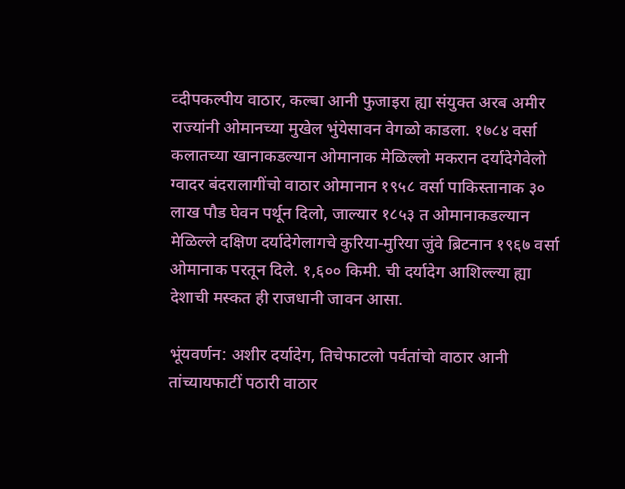व्दीपकल्पीय वाठार, कल्बा आनी फुजाइरा ह्या संयुक्त अरब अमीर राज्यांनी ओमानच्या मुखेल भुंयेसावन वेगळो काडला. १७८४ वर्सा कलातच्या खानाकडल्यान ओमानाक मेळिल्लो मकरान दर्यादेगेवेलो ग्वादर बंदरालागींचो वाठार ओमानान १९५८ वर्सा पाकिस्तानाक ३० लाख पौड घेवन पर्थून दिलो, जाल्यार १८५३ त ओमानाकडल्यान मेळिल्ले दक्षिण दर्यादेगेलागचे कुरिया-मुरिया जुंवे ब्रिटनान १९६७ वर्सा ओमानाक परतून दिले. १,६०० किमी. ची दर्यादेग आशिल्ल्या ह्या देशाची मस्कत ही राजधानी जावन आसा.

भूंयवर्णन: अशीर दर्यादेग, तिचेफाटलो पर्वतांचो वाठार आनी तांच्यायफाटीं पठारी वाठार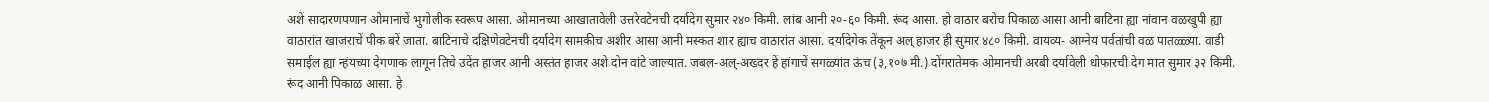अशें सादारणपणान ओमानाचें भुगोलीक स्वरूप आसा. ओमानच्या आखातावेली उत्तरेवटेनची दर्यादेग सुमार २४० किमी. लांब आनी २०-६० किमी. रूंद आसा. हो वाठार बरोच पिकाळ आसा आनी बाटिना ह्या नांवान वळखुपी ह्या वाठारांत खाजराचें पीक बरें जाता. बाटिनाचे दक्षिणेवटेनची दर्यादेग सामकीच अशीर आसा आनी मस्कत शार ह्याच वाठारांत आसा. दर्यादेगेक तेंकून अल् हाजर ही सुमार ४८० किमी. वायव्य- आग्नेय पर्वतांची वळ पातळ्ळ्या. वाडी समाईल ह्या न्हंयच्या देगणाक लागून तिचे उदेंत हाजर आनी अस्तंत हाजर अशे दोन वांटे जाल्यात. जबल-अल्-अख्दर हें हांगाचें सगळ्यांत ऊंच (३,१०७ मी.) दोंगरातेमक ओमानची अरबी दर्यावेली धोफारची देग मात सुमार ३२ किमी. रूंद आनी पिकाळ आसा. हे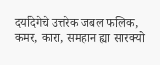दर्यादेगेचे उत्तरेक जबल फलिक, कमर, कारा, समहान ह्या सारक्यो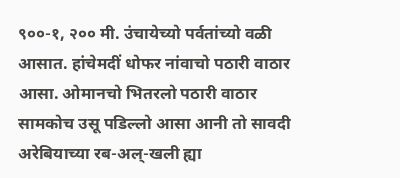९००-१, २०० मी. उंचायेच्यो पर्वतांच्यो वळी आसात. हांचेमदीं धोफर नांवाचो पठारी वाठार आसा. ओमानचो भितरलो पठारी वाठार सामकोच उसू पडिल्लो आसा आनी तो सावदी अरेबियाच्या रब-अल्-खली ह्या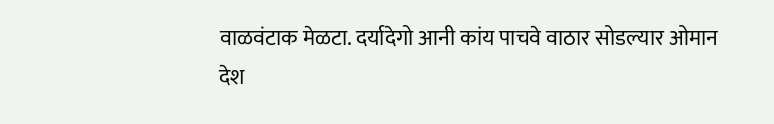वाळवंटाक मेळटा. दर्यादेगो आनी कांय पाचवे वाठार सोडल्यार ओमान देश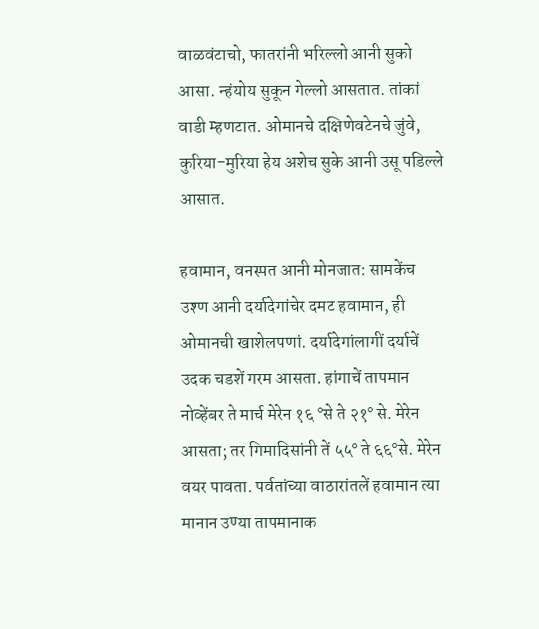वाळवंटाचो, फातरांनी भरिल्लो आनी सुको आसा. न्हंयोय सुकून गेल्लो आसतात. तांकां वाडी म्हणटात. ओमानचे दक्षिणेवटेनचे जुंवे, कुरिया-मुरिया हेय अशेच सुके आनी उसू पडिल्ले आसात.

हवामान, वनस्पत आनी मोनजात: सामकेंच उश्ण आनी दर्यादेगांचेर दमट हवामान, ही ओमानची खाशेलपणां. दर्यादेगांलागीं दर्याचें उदक चडशें गरम आसता. हांगाचें तापमान नोव्हेंबर ते मार्च मेरेन १६ °से ते २१° से. मेरेन आसता; तर गिमादिसांनी तें ५५° ते ६६°से. मेरेन वयर पावता. पर्वतांच्या वाठारांतलें हवामान त्या मानान उण्या तापमानाक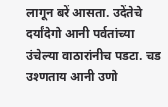लागून बरें आसता. उदेंतेचे दर्यांदेगो आनी पर्वतांच्या उंचेल्या वाठारांनीच पडटा. चड उश्णताय आनी उणो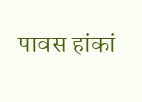पावस हांकां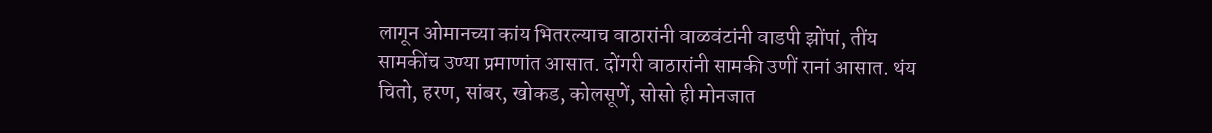लागून ओमानच्या कांय भितरल्याच वाठारांनी वाळवंटांनी वाडपी झोंपां, तींय सामकींच उण्या प्रमाणांत आसात. दोंगरी वाठारांनी सामकी उणीं रानां आसात. थंय चितो, हरण, सांबर, खोकड, कोलसूणें, सोसो ही मोनजात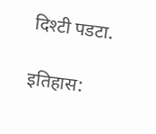दिश्टी पडटा.

इतिहास: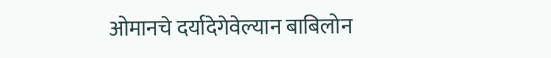ओमानचे दर्यादेगेवेल्यान बाबिलोन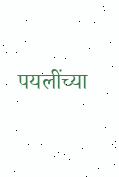पयलींच्या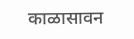काळासावन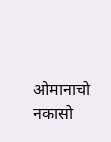ओमानाचो नकासो